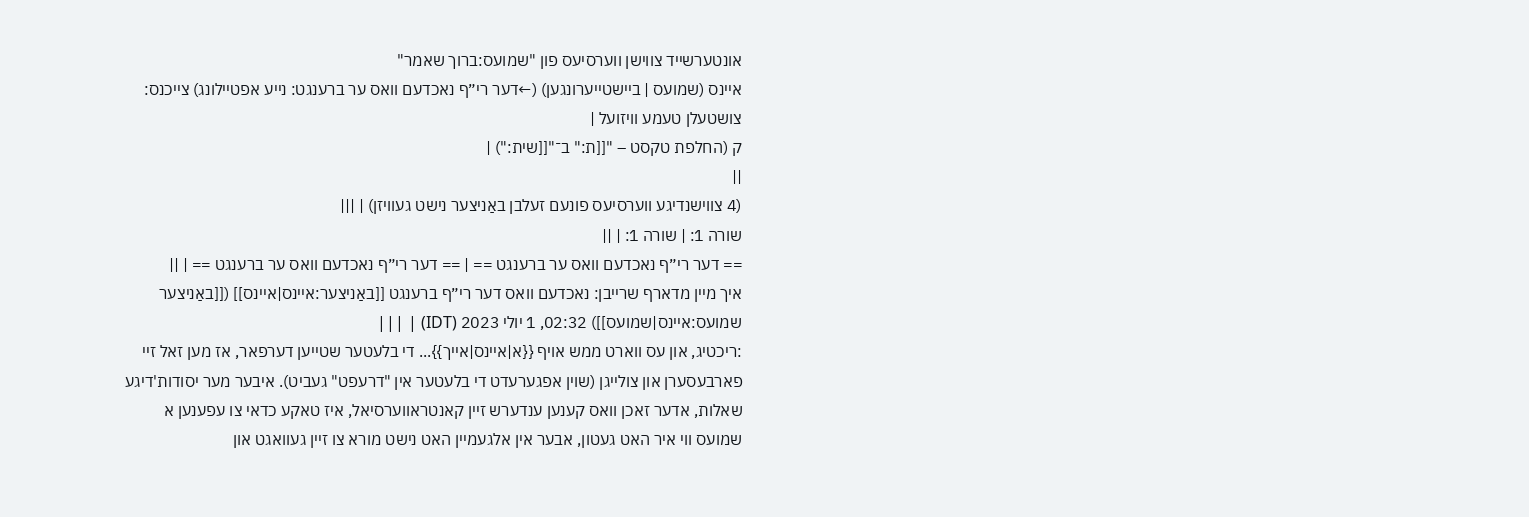אונטערשייד צווישן ווערסיעס פון "שמועס:ברוך שאמר"
איינס (שמועס | ביישטייערונגען) (←דער רי״ף נאכדעם וואס ער ברענגט: נייע אפטיילונג) צייכנס: צושטעלן טעמע וויזועל |
ק (החלפת טקסט – "[[ת:" ב־"[[שית:") |
||
(4 צווישנדיגע ווערסיעס פונעם זעלבן באַניצער נישט געוויזן) | |||
שורה 1: | שורה 1: | ||
== דער רי״ף נאכדעם וואס ער ברענגט == | == דער רי״ף נאכדעם וואס ער ברענגט == | ||
איך מיין מדארף שרייבן: נאכדעם וואס דער רי״ף ברענגט [[באַניצער:איינס|איינס]] ([[באַניצער שמועס:איינס|שמועס]]) 02:32, 1 יולי 2023 (IDT) | |||
:ריכטיג, און עס ווארט ממש אויף {{א|איינס|אייך}}... די בלעטער שטייען דערפאר, אז מען זאל זיי פארבעסערן און צולייגן (שוין אפגערעדט די בלעטער אין "דרעפט" געביט). איבער מער יסודות'דיגע שאלות, אדער זאכן וואס קענען ענדערש זיין קאנטראווערסיאל, איז טאקע כדאי צו עפענען א שמועס ווי איר האט געטון, אבער אין אלגעמיין האט נישט מורא צו זיין געוואגט און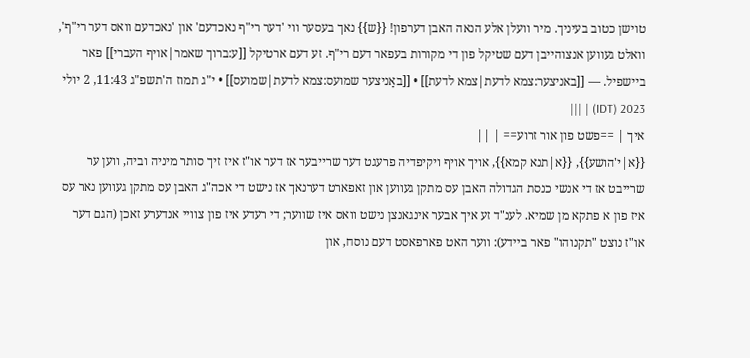טוישן כטוב בעיניך. מיר וועלן אלע הנאה האבן דערפון! {{ש}} נאך בעסער ווי 'דער רי"ף נאכדעם' און 'נאכדעם וואס דער רי"ף', וואלט געווען אנצוהייבן דעם שטיקל פון די מקורות בעפאר דעם רי"ף. זע דעם ארטיקל [[ע:ברוך שאמר|אויף העברי]] פאר ביישפיל. — [[באניצער:צמא לדעת|צמא לדעת]] • [[באַניצער שמועס:צמא לדעת|שמועס]] • י"ג תמוז ה'תשפ"ג 11:43, 2 יולי 2023 (IDT) | |||
איך | ==פשט פון אור זרוע== | ||
{{א|י'הושע}}, {{א|תנא קמא}}, אויך אויף ויקיפדיה פרעגט דער שרייבער אז דער או"ז איז זיך סותר מיניה וביה, ווען ער שרייבט אז די אנשי כנסת הגדולה האבן עס מתקן געווען און זאפארט דערנאך אז נישט די אכה"ג האבן עס מתקן געווען נאר עס איז פון א פתקא מן שמיא. לענ"ד זע איך אבער אינגאנצן נישט וואס איז שווער; די רעדע איז פון צוויי אנדערע זאכן (הגם דער או"ז נוצט "תקנוהו" פאר ביידע): ווער האט פארפאסט דעם נוסח, און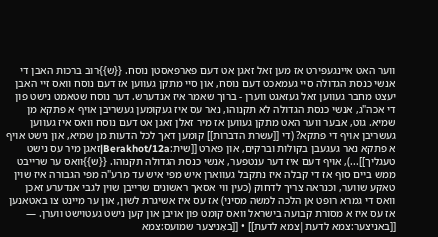ווער האט איינגעפירט אז מען זאל זאגן אט דעם פארפאסטן נוסח. {{ש}}רוב ברכות האבן די אנשי כנסת הגדולה סיי געמאכט דעם נוסח, און סיי מתקן געווען אז דעם נוסח וואס זיי האבן יעצט מחבר געווען זאל געזאגט ווערן - ברוך שאמר איז אנדערש. דער נוסח שטאמט נישט פון די אכה"ג, אנשי כנסת הגדולה לא תקנוהו, נאר עס איז געקומען געשריבן אויף א פתקא מן שמיא. גוט, אבער ווער האט מתקן געווען אז מיר זאלן זאגן אט דעם נוסח וואס איז געווען געשריבן אויף די פתקא? (די [[עשרת הדברות]] קומען דאך לכל הדעות מן שמיא, און נישט אויף א פתקא נאר געגעבן בקולות וברקים, און פארט [[שית:Berakhot/12a|זאגן מיר עס נישט טעגליך]]...), אויף דעם איז דער ענטפער, אנשי כנסת הגדולה תקנוהו. {{ש}}וואס ער שרייבט ממש ביים סוף אז די קבלה איז נתקבל געווארן איש מפי איש עד מרע"ה מפי הגבורה איז שוין טאקע שווער, וכנראה צריך לדחוק (כעין ווי אסאך ראשונים שרייבן שוין לגבי אנדערע זאכן וואס די גמרא רופט אן הלכה למשה מסיני) אז עס איז אשיגרת לשון, און ער מיינט צו באטאנען אז עס איז א מסורת קבועה בישראל וואס קומט פון אויבן און קען נישט געטוישט ווערן. — [[באניצער:צמא לדעת|צמא לדעת]] • [[באַניצער שמועס:צמא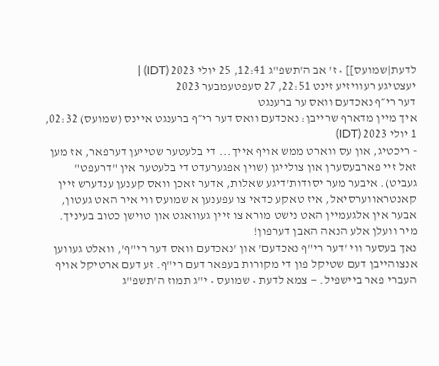לדעת|שמועס]] • ז' אב ה'תשפ"ג 12:41, 25 יולי 2023 (IDT) |
יעצטיגע רעוויזיע זינט 22:51, 27 סעפטעמבער 2023
דער רי״ף נאכדעם וואס ער ברענגט
איך מיין מדארף שרייבן: נאכדעם וואס דער רי״ף ברענגט איינס (שמועס) 02:32, 1 יולי 2023 (IDT)
- ריכטיג, און עס ווארט ממש אויף אייך... די בלעטער שטייען דערפאר, אז מען זאל זיי פארבעסערן און צולייגן (שוין אפגערעדט די בלעטער אין "דרעפט" געביט). איבער מער יסודות'דיגע שאלות, אדער זאכן וואס קענען ענדערש זיין קאנטראווערסיאל, איז טאקע כדאי צו עפענען א שמועס ווי איר האט געטון, אבער אין אלגעמיין האט נישט מורא צו זיין געוואגט און טוישן כטוב בעיניך. מיר וועלן אלע הנאה האבן דערפון!
נאך בעסער ווי 'דער רי"ף נאכדעם' און 'נאכדעם וואס דער רי"ף', וואלט געווען אנצוהייבן דעם שטיקל פון די מקורות בעפאר דעם רי"ף. זע דעם ארטיקל אויף העברי פאר ביישפיל. — צמא לדעת • שמועס • י"ג תמוז ה'תשפ"ג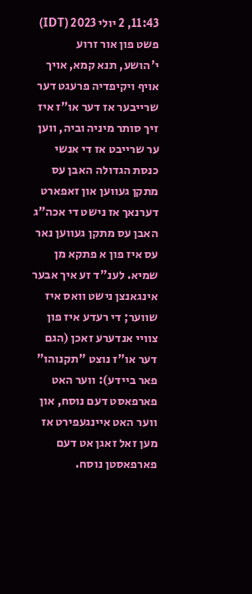11:43, 2 יולי 2023 (IDT)
פשט פון אור זרוע
י'הושע, תנא קמא, אויך אויף ויקיפדיה פרעגט דער שרייבער אז דער או"ז איז זיך סותר מיניה וביה, ווען ער שרייבט אז די אנשי כנסת הגדולה האבן עס מתקן געווען און זאפארט דערנאך אז נישט די אכה"ג האבן עס מתקן געווען נאר עס איז פון א פתקא מן שמיא. לענ"ד זע איך אבער אינגאנצן נישט וואס איז שווער; די רעדע איז פון צוויי אנדערע זאכן (הגם דער או"ז נוצט "תקנוהו" פאר ביידע): ווער האט פארפאסט דעם נוסח, און ווער האט איינגעפירט אז מען זאל זאגן אט דעם פארפאסטן נוסח.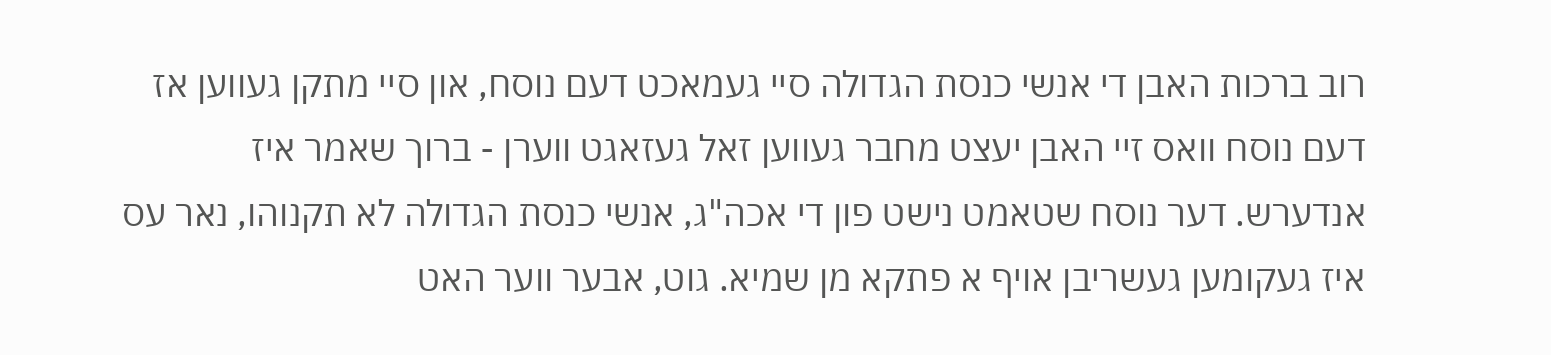רוב ברכות האבן די אנשי כנסת הגדולה סיי געמאכט דעם נוסח, און סיי מתקן געווען אז דעם נוסח וואס זיי האבן יעצט מחבר געווען זאל געזאגט ווערן - ברוך שאמר איז אנדערש. דער נוסח שטאמט נישט פון די אכה"ג, אנשי כנסת הגדולה לא תקנוהו, נאר עס איז געקומען געשריבן אויף א פתקא מן שמיא. גוט, אבער ווער האט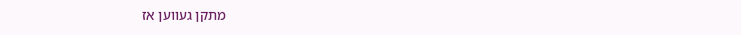מתקן געווען אז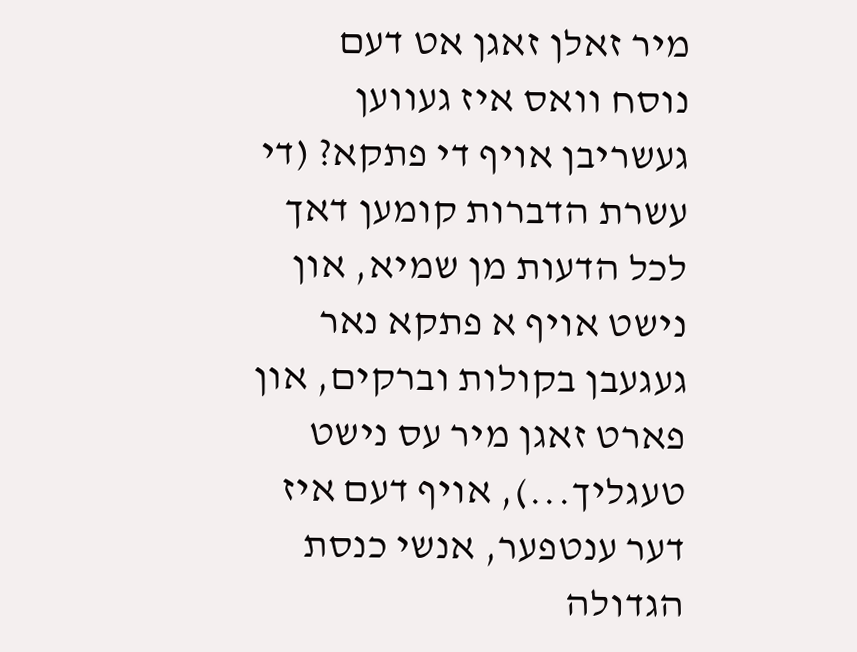מיר זאלן זאגן אט דעם נוסח וואס איז געווען געשריבן אויף די פתקא? (די עשרת הדברות קומען דאך לכל הדעות מן שמיא, און נישט אויף א פתקא נאר געגעבן בקולות וברקים, און פארט זאגן מיר עס נישט טעגליך...), אויף דעם איז דער ענטפער, אנשי כנסת הגדולה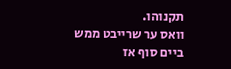תקנוהו.
וואס ער שרייבט ממש ביים סוף אז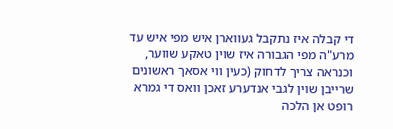די קבלה איז נתקבל געווארן איש מפי איש עד מרע"ה מפי הגבורה איז שוין טאקע שווער, וכנראה צריך לדחוק (כעין ווי אסאך ראשונים שרייבן שוין לגבי אנדערע זאכן וואס די גמרא רופט אן הלכה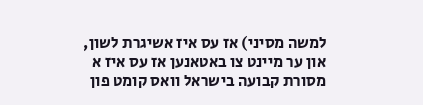למשה מסיני) אז עס איז אשיגרת לשון, און ער מיינט צו באטאנען אז עס איז א מסורת קבועה בישראל וואס קומט פון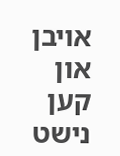אויבן און קען נישט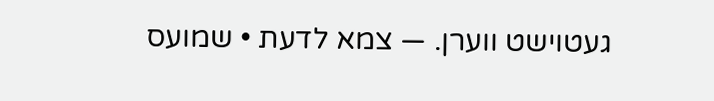געטוישט ווערן. — צמא לדעת • שמועס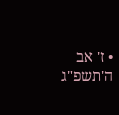• ז' אב ה'תשפ"ג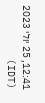12:41, 25 יולי 2023 (IDT)